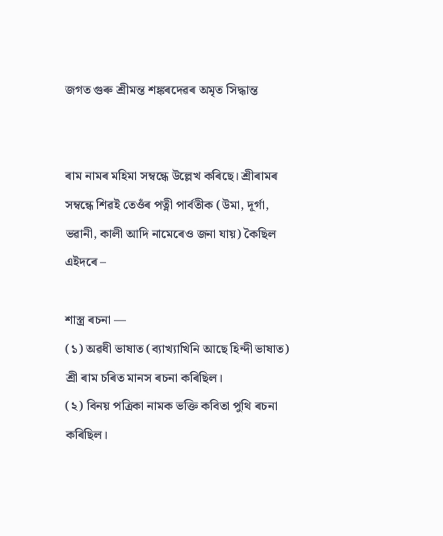জগত গুৰু শ্ৰীমন্ত শঙ্কৰদেৱৰ অমৃত সিদ্ধান্ত


ৰাম নামৰ মহিমা সম্বন্ধে উল্লেখ কৰিছে। শ্ৰীৰামৰ সম্বন্ধে শিৱই তেওঁৰ পত্নী পাৰ্বতীক (উমা, দূৰ্গা, ভৱানী, কালী আদি নামেৰেও জনা যায়) কৈছিল এইদৰে –

শাস্ত্ৰ ৰচনা —
(১) অৱধী ভাষাত (ব্যাখ্যাখিনি আছে হিন্দী ভাষাত) শ্ৰী ৰাম চৰিত মানস ৰচনা কৰিছিল।
(২) বিনয় পত্ৰিকা নামক ভক্তি কবিতা পুথি ৰচনা কৰিছিল।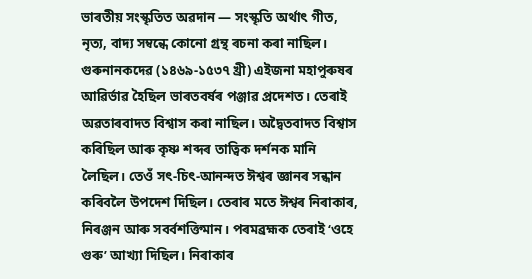ভাৰতীয় সংস্কৃতিত অৱদান — সংস্কৃতি অৰ্থাৎ গীত, নৃত্য, বাদ্য সম্বন্ধে কোনো গ্ৰন্থ ৰচনা কৰা নাছিল।
গুৰুনানকদেৱ (১৪৬৯-১৫৩৭ খ্ৰী) এইজনা মহাপুৰুষৰ আৱিৰ্ভাৱ হৈছিল ভাৰতবৰ্ষৰ পঞ্জাৱ প্ৰদেশত। তেৰাই অৱতাৰবাদত বিশ্বাস কৰা নাছিল। অদ্বৈতবাদত বিশ্বাস কৰিছিল আৰু কৃষ্ণ শব্দৰ তাত্বিক দৰ্শনক মানি লৈছিল। তেওঁ সৎ-চিৎ-আনন্দত ঈশ্বৰ জ্ঞানৰ সন্ধান কৰিবলৈ উপদেশ দিছিল। তেৰাৰ মতে ঈশ্বৰ নিৰাকাৰ, নিৰঞ্জন আৰু সবৰ্বশক্তিমান। পৰমব্ৰহ্মক তেৰাই ‘ওহে গুৰু’ আখ্যা দিছিল। নিৰাকাৰ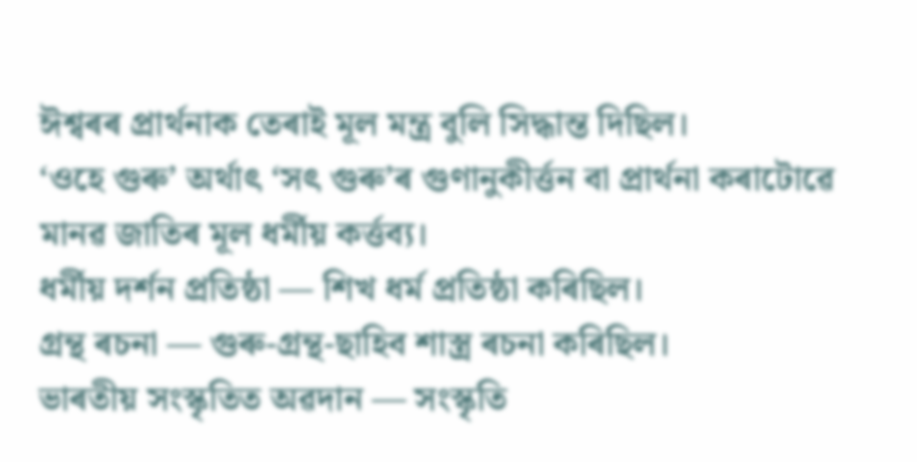ঈশ্বৰৰ প্ৰাৰ্থনাক তেৰাই মূল মন্ত্ৰ বুলি সিদ্ধান্ত দিছিল।
‘ওহে গুৰু’ অৰ্থাৎ ‘সৎ গুৰু’ৰ গুণানুকীৰ্ত্তন বা প্ৰাৰ্থনা কৰাটোৱে মানৱ জাতিৰ মূল ধৰ্মীয় কৰ্ত্তব্য।
ধৰ্মীয় দৰ্শন প্ৰতিষ্ঠা — শিখ ধৰ্ম প্ৰতিষ্ঠা কৰিছিল।
গ্ৰন্থ ৰচনা — গুৰু-গ্ৰন্থ-ছাহিব শাস্ত্ৰ ৰচনা কৰিছিল।
ভাৰতীয় সংস্কৃতিত অৱদান — সংস্কৃতি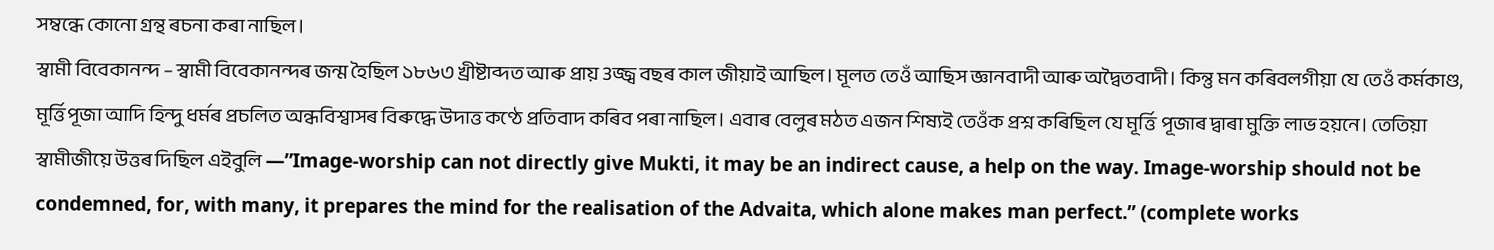সম্বন্ধে কোনো গ্ৰন্থ ৰচনা কৰা নাছিল।
স্বামী বিবেকানন্দ – স্বামী বিবেকানন্দৰ জন্ম হৈছিল ১৮৬৩ খ্ৰীষ্টাব্দত আৰু প্ৰায় 3জ্জ্ব বছৰ কাল জীয়াই আছিল। মূলত তেওঁ আছিস জ্ঞানবাদী আৰু অদ্বৈতবাদী। কিন্তু মন কৰিবলগীয়া যে তেওঁ কৰ্মকাণ্ড, মূৰ্ত্তিপূজা আদি হিন্দু ধৰ্মৰ প্ৰচলিত অন্ধবিশ্বাসৰ বিৰুদ্ধে উদাত্ত কণ্ঠে প্ৰতিবাদ কৰিব পৰা নাছিল। এবাৰ বেলুৰ মঠত এজন শিষ্যই তেওঁক প্ৰশ্ন কৰিছিল যে মূৰ্ত্তি পূজাৰ দ্বাৰা মুক্তি লাভ হয়নে। তেতিয়া স্বামীজীয়ে উত্তৰ দিছিল এইবুলি —”Image-worship can not directly give Mukti, it may be an indirect cause, a help on the way. Image-worship should not be condemned, for, with many, it prepares the mind for the realisation of the Advaita, which alone makes man perfect.” (complete works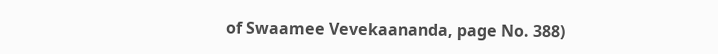of Swaamee Vevekaananda, page No. 388)